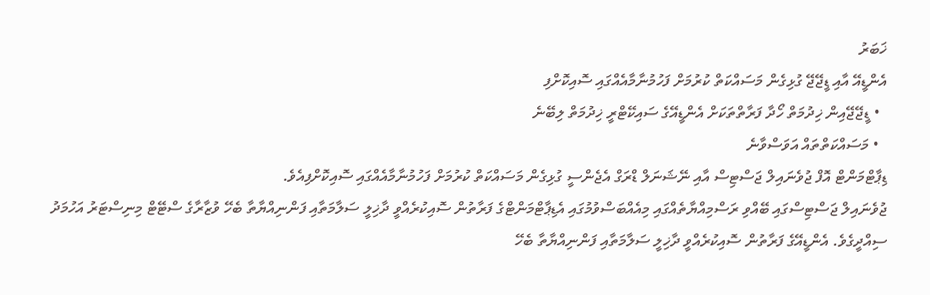ޚަބަރު
އެންޑީއޭ އާއި ޑީޖޭޖޭ ގުޅިގެން މަސައްކަތް ކުރުމަށް ފަހުމުނާމާއެއްގައި ސޮއިކޮށްފި
  • ޑީޖޭޖޭއިން ޚިދުމަތް ހޯދާ ފަރާތްތަކަށް އެންޑީއޭގެ ސައިކޭޓްރީ ޚިދުމަތް ލިބޭނެ
  • މަސައްކަތްތައް އަވަސްވާނެ
ޑިޕާޓްމަންޓް އޮފް ޖުވެނައިލް ޖަސްޓިސް އާއި ނޭޝަނަލް ޑްރަގް އެޖެންސީ ގުޅިގެން މަސައްކަތް ކުރުމަށް ފަހުމުނާމާއެއްގައި ސޮއިކޮށްފިއެވެ.
ޖުވެނައިލް ޖަސްޓިސްގައި ބޭއްވި ރަސްމިއްޔާތެއްގައި މިއެއްބަސްވުމުގައި އެޑިޕާޓްމަންޓްގެ ފަރާތުން ސޮއިކުރެއްވީ ދާޚިލީ ސަލާމަތާއި ފަންނިއްޔާތާ ބެހޭ ވުޒާރާގެ ސްޓޭޓް މިނިސްޓަރު އަހުމަދު ސިއްދީގެވެ. އެންޑީއޭގެ ފަރާތުން ސޮއިކުރެއްވީ ދާޚިލީ ސަލާމަތާއި ފަންނިއްޔާތާ ބެހޭ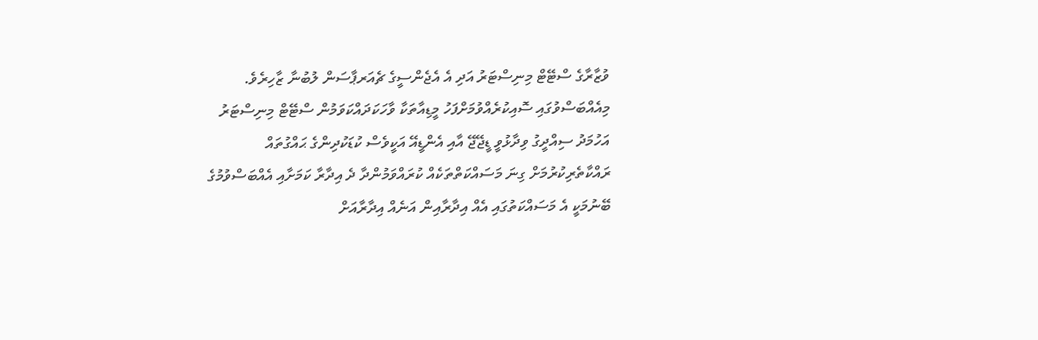ވުޒާރާގެ ސްޓޭޓް މިނިސްޓަރު އަދި އެ އެޖެންސީގެ ޗެއަރޕާސަން ލުބުނާ ޒާހިރެވެ.
މިއެއްބަސްވުގައި ސޮއިކުރެއްވުމަށްފަހު މީޑިއާތަކާ ވާހަކަދައްކަވަމުން ސްޓޭޓް މިނިސްޓަރު އަހުމަދު ސިއްދީގު ވިދާޅުވީ ޑީޖޭޖޭ އާއި އެންޑީއޭ އަކީވެސް ކުޑަކުދިންގެ ޙައްގުތައް ރައްކާތެރިކުރުމަށް ގިނަ މަސައްކަތްތަކެއް ކުރައްވަމުންދާ ދެ އިދާރާ ކަމަށާއި އެއްބަސްވުމުގެ ބޭނުމަކީ އެ މަސައްކަތުގައި އެއް އިދާރާއިން އަނެއް އިދާރާއަށް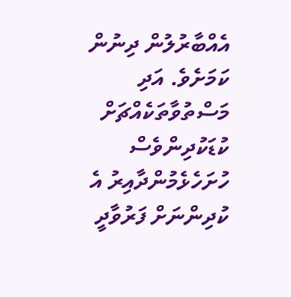އެއްބާރުލުން ދިނުން ކަމަށެވެ. އަދި މަސްތުވާތަކެއްޗަށް ކުޑަކުދިންވެސް ހުށަހެޅެމުންދާއިރު އެ ކުދިންނަށް ފަރުވާދީ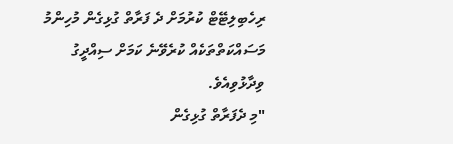ރިހެބިލިޓޭޓް ކުރުމަށް ދެ ފަރާތް ގުޅިގެން މުހިންމު މަސައްކަތްތަކެއް ކުރެވޭނެ ކަމަށް ސިއްދީގު ވިދާޅުވިއެވެ.
"މި ދެފަރާތް ގުޅިގެން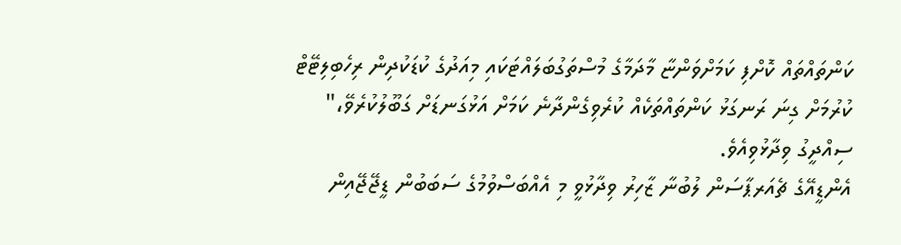ކަންތައްތައް ކޮށްފި ކަމަށްވަންޏާ މާދަމާގެ މުސްތަގުބަލައްޓަކައި މިއަދުގެ ކުޑަކުދިން ރިހެބިލިޓޭޓް ކުރުމަށް ގިނަ ރަނގަޅު ކަންތައްތަކެއް ކުރެވިގެންދާނެ ކަމަށް އަޅުގަނޑަށް ގަބޫލުކުރެވޭ،" ސިއްދީގު ވިދާޅުވިއެވެ.
އެންޑީއޭގެ ޗެއަރޕާސަން ލުބުނާ ޒާހިރު ވިދާޅުވީ މި އެއްބަސްވުމުގެ ސަބަބުން ޑީޖޭޖޭއިން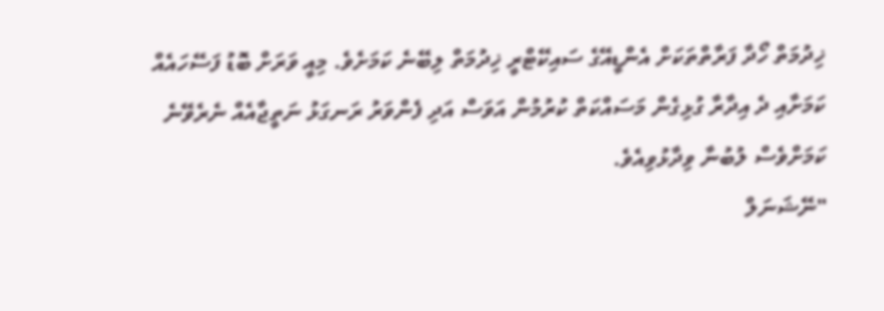ޚިދުމަތް ހޯދާ ފަރާތްތަކަށް އެންޑީއޭގެ ސައިކޭޓްރީ ޚިދުމަތް ލިބޭނެ ކަމަށެވެ. މިއީ ވަރަށް ބޮޑު ފަސޭހައެއް ކަމަށާއި ދެ އިދާރާ ގުޅިގެން މަސައްކަތް ކުރުމުން އަވަސް އަދި ފެންވަރު ރަނގަޅު ނަތީޖާއެއް ނެރެވޭނެ ކަމަށްވެސް ލުބުނާ ވިދާޅުވިއެވެ.
"ނޭޝަނަލް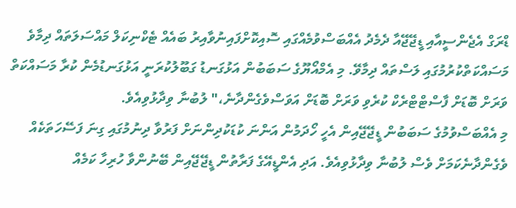ޑްރަގް އެޖެންސީއާއި ޑީޖޭޖޭއާ ދެމެދު އެއްބަސްވުމެއްގައި ސޮއިކޮށްފައިނުވާއިރު ބައެއް ޓެކްނިކަލް މައްސަލަތައް ދިމާވެ މަސައްކަތްކުރުމުގައި ލަސްތައް ދިމާވޭ. މި އެމްއޯޔޫގެ ސަބަބުން އަޅުގަނޑު ގަބޫލުކުރަނީ އަޅުގަނޑުމެން ކުރާ މަސައްކަތް ވަރަށް ބޮޑަށް ފާސްޓްޓްރެކް ކުރެވި ވަރަށް ބޮޑަށް އަވަސްވެގެންދާނެ،" ލުބުނާ ވިދާޅުވިއެވެ.
މި އެއްބަސްވުމުގެ ސަބަބުން ޑީޖޭޖޭއިން އެހީ ހޯދަމުން އަންނަ ކުޑަކުދިންނަށް ފަރުވާ ދިނުމުގައި ގިނަ ފަސޭހަތަކެއް ވެގެންދާނެކަމަށް ވެސް ލުބުނާ ވިދާޅުވިއެވެ. އަދި އެންޑީއޭގެ ފަރާތުން ޑީޖޭޖޭއިން ބޭނުންވާ ހުރިހާ ކަމެއް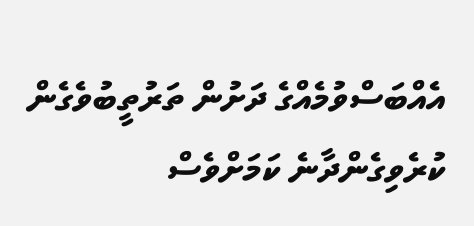އެއްބަސްވުމެއްގެ ދަށުން ތަރުތީބުވެގެން ކުރެވިގެންދާނެ ކަމަށްވެސް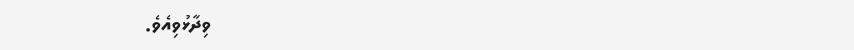ވިދާޅުވިއެވެ.